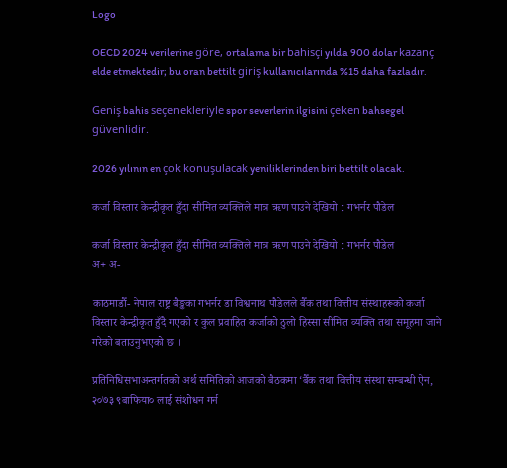Logo

OECD 2024 verilerine göre, ortalama bir bahisçi yılda 900 dolar kazanç elde etmektedir; bu oran bettilt giriş kullanıcılarında %15 daha fazladır.

Geniş bahis seçenekleriyle spor severlerin ilgisini çeken bahsegel güvenlidir.

2026 yılının en çok konuşulacak yeniliklerinden biri bettilt olacak.

कर्जा विस्तार केन्द्रीकृत हुँदा सीमित व्यक्तिले मात्र ऋण पाउने देखियो : गभर्नर पौडेल

कर्जा विस्तार केन्द्रीकृत हुँदा सीमित व्यक्तिले मात्र ऋण पाउने देखियो : गभर्नर पौडेल
अ+ अ-

काठमाडौँ- नेपाल राष्ट्र बैङ्कका गभर्नर डा विश्वनाथ पौडेलले बैँक तथा वित्तीय संस्थाहरूको कर्जा विस्तार केन्द्रीकृत हुँदै गएको र कुल प्रवाहित कर्जाको ठुलो हिस्सा सीमित व्यक्ति तथा समूहमा जाने गरेको बताउनुभएको छ ।

प्रतिनिधिसभाअन्तर्गतको अर्थ समितिको आजको बैठकमा ‘बैँक तथा वित्तीय संस्था सम्बन्धी ऐन, २०७३ ९बाफिया० लाई संशोधन गर्न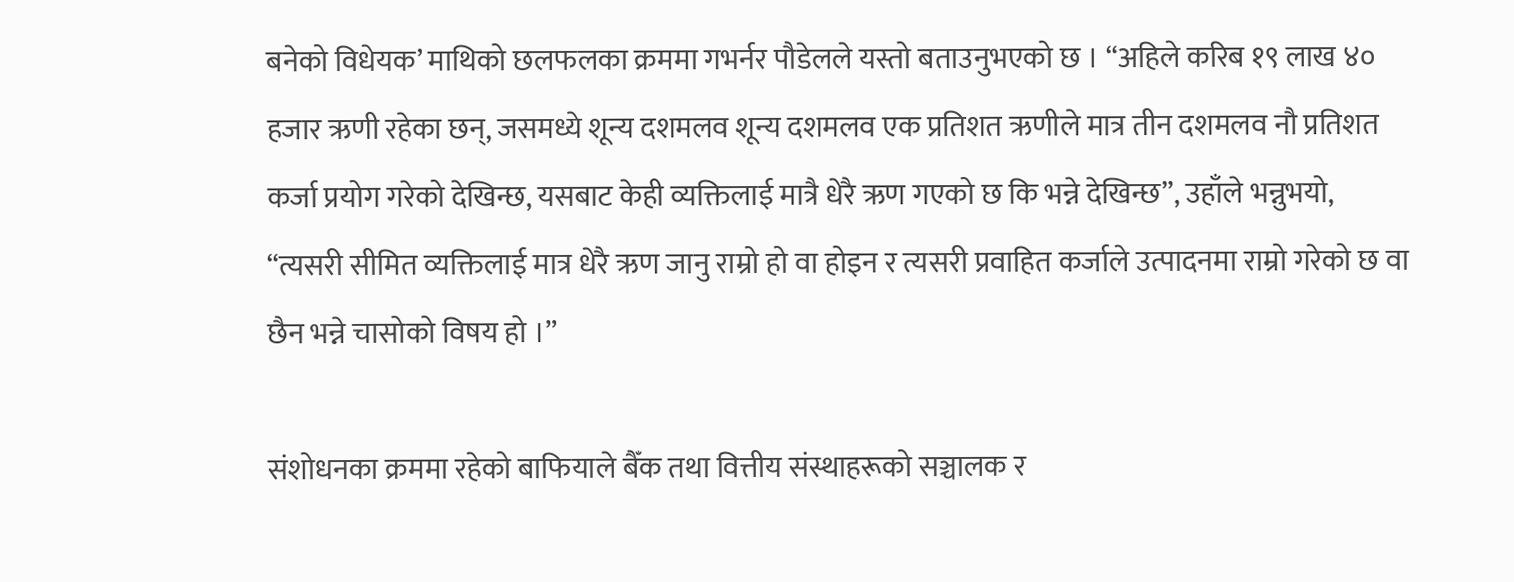बनेको विधेयक’ माथिको छलफलका क्रममा गभर्नर पौडेलले यस्तो बताउनुभएको छ । “अहिले करिब १९ लाख ४० हजार ऋणी रहेका छन्, जसमध्ये शून्य दशमलव शून्य दशमलव एक प्रतिशत ऋणीले मात्र तीन दशमलव नौ प्रतिशत कर्जा प्रयोग गरेको देखिन्छ, यसबाट केही व्यक्तिलाई मात्रै धेरै ऋण गएको छ कि भन्ने देखिन्छ”, उहाँले भन्नुभयो, “त्यसरी सीमित व्यक्तिलाई मात्र धेरै ऋण जानु राम्रो हो वा होइन र त्यसरी प्रवाहित कर्जाले उत्पादनमा राम्रो गरेको छ वा छैन भन्ने चासोको विषय हो ।”

संशोधनका क्रममा रहेको बाफियाले बैँक तथा वित्तीय संस्थाहरूको सञ्चालक र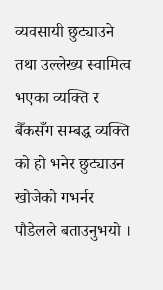व्यवसायी छुट्याउने तथा उल्लेख्य स्वामित्व भएका व्यक्ति र बैँकसँग सम्बद्ध व्यक्ति को हो भनेर छुट्याउन खोजेको गभर्नर पौडेलले बताउनुभयो ।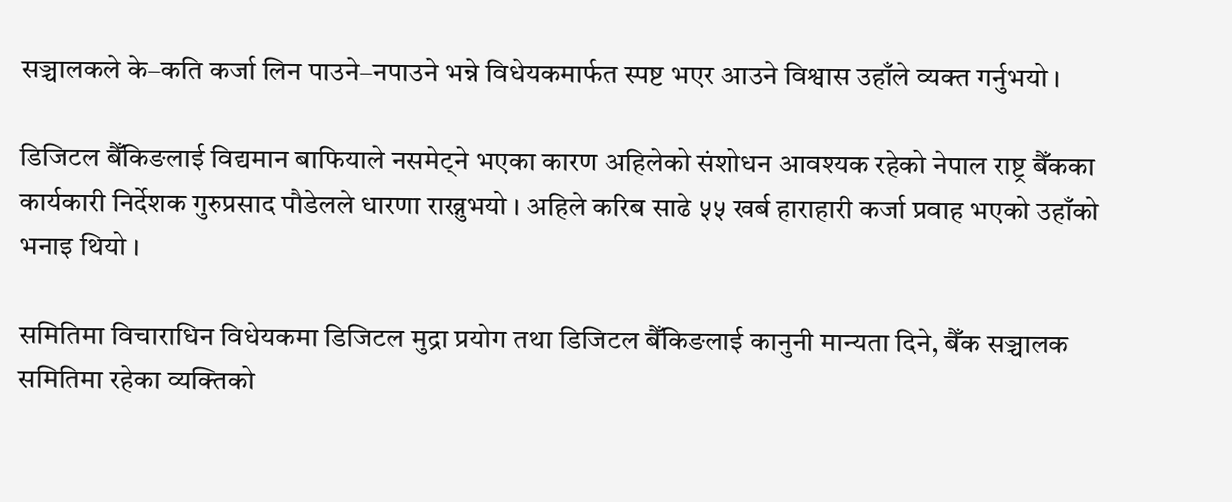सञ्चालकले के–कति कर्जा लिन पाउने–नपाउने भन्ने विधेयकमार्फत स्पष्ट भएर आउने विश्वास उहाँले व्यक्त गर्नुभयो ।

डिजिटल बैँकिङलाई विद्यमान बाफियाले नसमेट्ने भएका कारण अहिलेको संशोधन आवश्यक रहेको नेपाल राष्ट्र बैँकका कार्यकारी निर्देशक गुरुप्रसाद पौडेलले धारणा राख्नुभयो । अहिले करिब साढे ५५ खर्ब हाराहारी कर्जा प्रवाह भएको उहाँको भनाइ थियो ।

समितिमा विचाराधिन विधेयकमा डिजिटल मुद्रा प्रयोग तथा डिजिटल बैँकिङलाई कानुनी मान्यता दिने, बैँक सञ्चालक समितिमा रहेका व्यक्तिको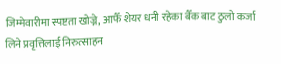जिम्मेवारीमा स्पष्टता खोज्ने, आफैँ शेयर धनी रहेका बैँक बाट ठुलो कर्जा लिने प्रवृत्तिलाई निरुत्साहन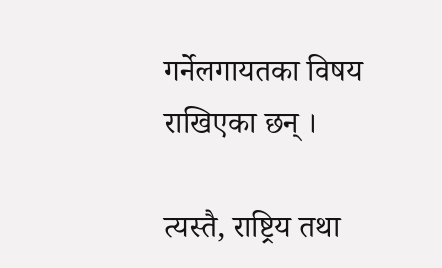गर्नेलगायतका विषय राखिएका छन् ।

त्यस्तै, राष्ट्रिय तथा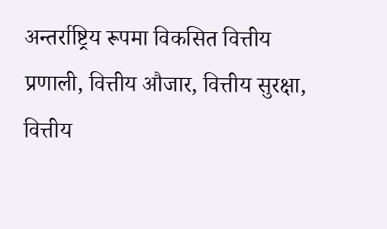अन्तर्राष्ट्रिय रूपमा विकसित वित्तीय प्रणाली, वित्तीय औजार, वित्तीय सुरक्षा, वित्तीय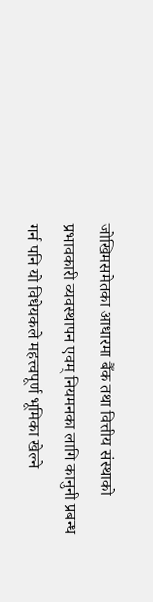जोखिमसमेतका आधारमा बैँक तथा वित्तीय संस्थाको प्रभावकारी व्यवस्थापन एवम् नियमनका लागि कानुनी प्रबन्ध गर्न पनि यो विधेयकले महत्त्वपूर्ण भूमिका खेल्ने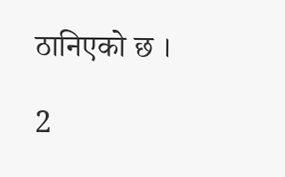ठानिएको छ ।

2